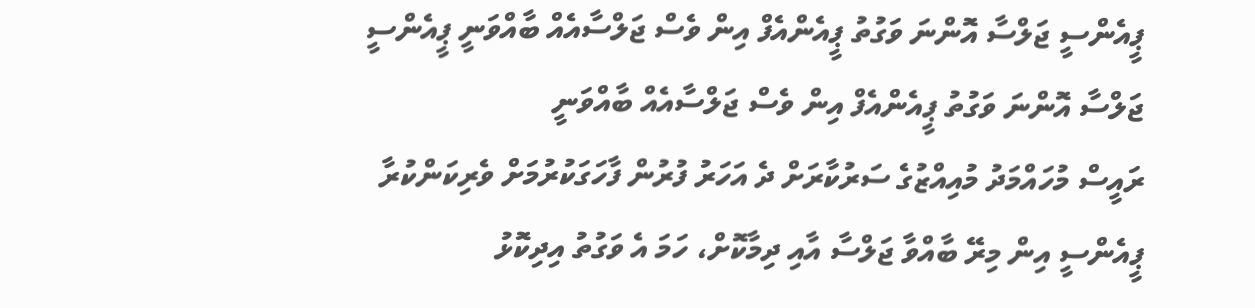ޕީއެންސީ ޖަލްސާ އޮންނަ ވަގުތު ޕީއެންއެފް އިން ވެސް ޖަލްސާއެއް ބާއްވަނީ ޕީއެންސީ ޖަލްސާ އޮންނަ ވަގުތު ޕީއެންއެފް އިން ވެސް ޖަލްސާއެއް ބާއްވަނީ
ރައީސް މުހައްމަދު މުއިއްޒުގެ ސަރުކާރަށް ދެ އަހަރު ފުރުން ފާހަގަކުރުމަށް ވެރިކަންކުރާ ޕީއެންސީ އިން މިރޭ ބާއްވާ ޖަލްސާ އާއި ދިމާކޮށް، ހަމަ އެ ވަގުތު އިދިކޮޅު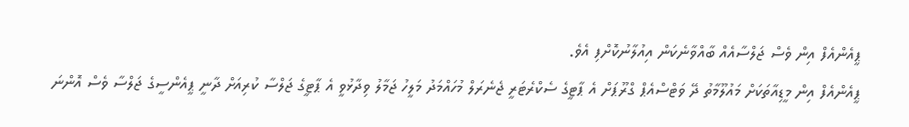ޕީއެންއެފް އިން ވެސް ޖަލްސާއެއް ބާއްވާނެކަން އިއުލާނުކޮށްފި އެވެ.
ޕީއެންއެފް އިން މީޑިއާތަކަށް މައުލޫމާތު ދޭ ވަޓްސްއެޕް ގްރޫޕަށް އެ ޕާޓީގެ ސެކްރެޓަރީ ޖެނެރަލް މުހައްމަދު މަލީހު ޖަމާލު ވިދާޅުވީ އެ ޕާޓީގެ ޖަލްސާ ކުރިއަށް ދާނީ ޕީއެންސީގެ ޖަލްސާ ވެސް އޮންނަ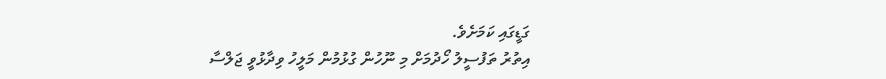ގަޑީގައި ކަމަށެވެ.
އިތުރު ތަފުސީލު ހޯދުމަށް މި ނޫހުން ގުޅުމުން މަލީހު ވިދާޅުވީ ޖަލްސާ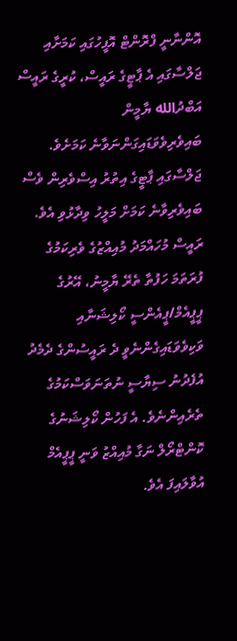އޮންނާނީ ފްރޮންޓް އޮފީހުގައި ކަމަށާއި ޖަލްސާގައި އެ ޕާޓީގެ ރައީސް، ކުރީގެ ރައީސް އަބްދުالله ޔާމީން ބައިވެރިވެވަޑައިގަންނަވާނެ ކަމަށެވެ. ޖަލްސާގައި ޕާޓީގެ އިތުރު އިސްވެރިން ވެސް ބައިވެރިވާނެ ކަމަށް މަލީހު ވިދާޅުވި އެވެ.
ރައީސް މުހައްމަދު މުއިއްޒުގެ ވެރިކަމުގެ ފުރަތަމަ ހަފުތާ ތެރޭ ޔާމީނު، އޭރުގެ ޕީޕީއެމް/ޕީއެންސީ ކޯލިޝަނާއި ވަކިވެވަޑައިގެންނެވީ ދެ ރައީސުންގެ ދެމެދު އުފެދުނު ސިޔާސީ ނުތަނަވަސްކަމުގެ ތެރެއިންނެވެ. އެ ފަހުން ކޯލިޝަނުގެ ކޮންޓްރޯލް ނަގާ މުއިއްޒު ވަނީ ޕީޕީއެމް އުވާލައިފަ އެވެ.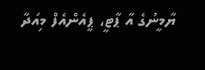ޔާމީނުގެ އާ ޕާޓީ، ޕީއެންއެފް މިއަދާ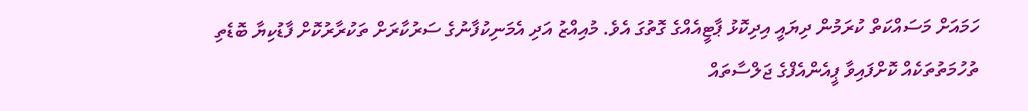ހަމައަށް މަސައްކަތް ކުރަމުން ދިޔައީ އިދިކޮޅު ޕާޓީއެއްގެ ގޮތުގަ އެވެ. މުއިއްޒު އަދި އެމަނިކުފާނުގެ ސަރުކާރަށް ތަކުރާރުކޮށް ފާޑުކިޔާ ބޮޑެތި ތުހުމަތުތަކެއް ކޮށްފައިވާ ޕީއެންއެފްގެ ޖަލްސާތައް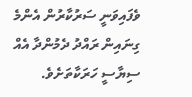ވެފައިވަނީ ސަރުކާރުން އެންމެ ގިނައިން ރައްދު ދެމުންދާ އެއް ސިޔާސީ ހަރަކާތަށެވެ.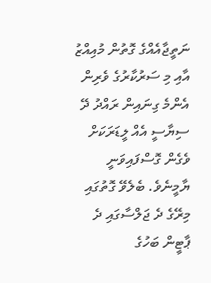ނަތީޖާއެއްގެ ގޮތުން މުއިއްޒު އާއި މި ސަރުކާރުގެ ވެރިން އެންމެ ގިނައިން ރައްދު ދޭ ސިޔާސީ އެއް ލީޑަރަކަށް ވެގެން ގޮސްފައިވަނީ ޔާމީނެވެ. ބެލެވޭ ގޮތުގައި މިރޭގެ ދެ ޖަލްސާގައި ދެ ޕާޓީން ބަހުގެ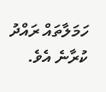ހަމަލާތައް ރައްދު ކުރާނެ އެވެ.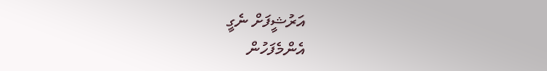އަރުޝީފަށް ނެގީ
އެންމެފަހުން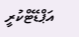އަޕްޑޭޓްކުރީ